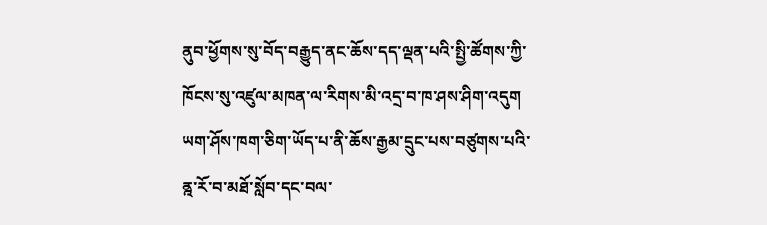ནུབ་ཕྱོགས་སུ་བོད་བརྒྱུད་ནང་ཆོས་དད་ལྡན་པའི་སྤྱི་ཚོགས་ཀྱི་ཁོངས་སུ་འཛུལ་མཁན་ལ་རིགས་མི་འདྲ་བ་ཁ་ཤས་ཤིག་འདུག ཡག་ཤོས་ཁག་ཅིག་ཡོད་པ་ནི་ཆོས་རྒྱམ་དྲུང་པས་བཙུགས་པའི་ནྰ་རོ་བ་མཐོ་སློབ་དང་བལ་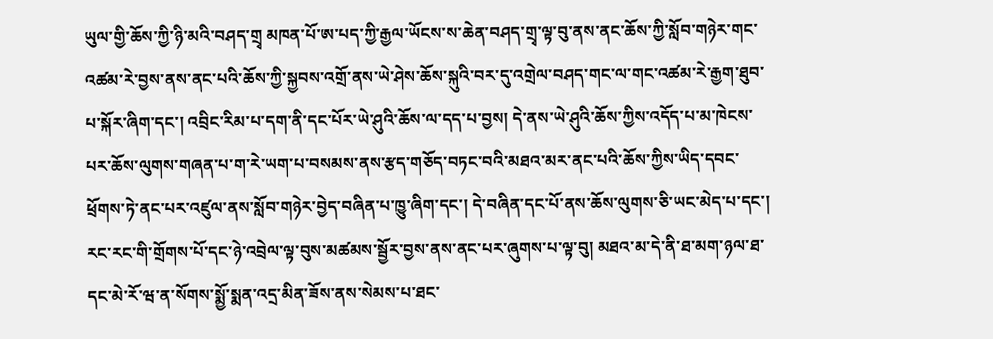ཡུལ་གྱི་ཆོས་ཀྱི་ཉི་མའི་བཤད་གྲྭ མཁན་པོ་ཨ་པད་ཀྱི་རྒྱལ་ཡོངས་ས་ཆེན་བཤད་གྲྭ་ལྟ་བུ་ནས་ནང་ཆོས་ཀྱི་སློབ་གཉེར་གང་འཚམ་རེ་བྱས་ནས་ནང་པའི་ཆོས་ཀྱི་སྐྱབས་འགྲོ་ནས་ཡེ་ཤེས་ཆོས་སྐུའི་བར་དུ་འགྲེལ་བཤད་གང་ལ་གང་འཚམ་རེ་རྒྱག་ཐུབ་པ་སྐོར་ཞིག་དང་། འབྲིང་རིམ་པ་དག་ནི་དང་པོར་ཡེ་ཤུའི་ཆོས་ལ་དད་པ་བྱས། དེ་ནས་ཡེ་ཤུའི་ཆོས་ཀྱིས་འདོད་པ་མ་ཁེངས་པར་ཆོས་ལུགས་གཞན་པ་ག་རེ་ཡག་པ་བསམས་ནས་རྩད་གཅོད་བཏང་བའི་མཐའ་མར་ནང་པའི་ཆོས་ཀྱིས་ཡིད་དབང་ཕྲོགས་ཏེ་ནང་པར་འཛུལ་ནས་སློབ་གཉེར་བྱེད་བཞིན་པ་ཁྱུ་ཞིག་དང་། དེ་བཞིན་དང་པོ་ནས་ཆོས་ལུགས་ཅི་ཡང་མེད་པ་དང་། རང་རང་གི་གྲོགས་པོ་དང་ཉེ་འབྲེལ་ལྟ་བུས་མཚམས་སྦྱོར་བྱས་ནས་ནང་པར་ཞུགས་པ་ལྟ་བུ། མཐའ་མ་དེ་ནི་ཐ་མག་ཉལ་ཐ་དང་མེ་རོ་ཝ་ན་སོགས་སྨྱོ་སྨན་འདྲ་མིན་ཟོས་ནས་སེམས་པ་ཐང་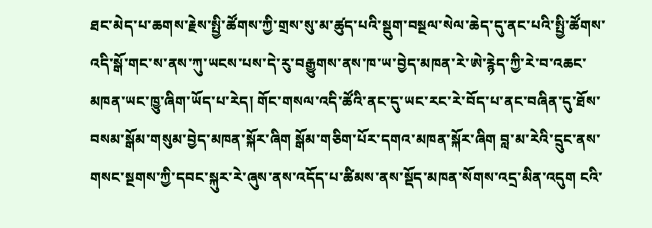ཐང་མེད་པ་ཆགས་རྗེས་སྤྱི་ཚོགས་ཀྱི་གྲས་སུ་མ་ཚུད་པའི་སྡུག་བསྔལ་སེལ་ཆེད་དུ་ནང་པའི་སྤྱི་ཚོགས་འདི་སྒོ་གང་ས་ནས་ཀུ་ཡངས་པས་དེ་རུ་བརྒྱུགས་ནས་ཁ་ཡ་བྱེད་མཁན་རེ་ཨེ་རྙེད་ཀྱི་རེ་བ་འཆང་མཁན་ཡང་ཁྱུ་ཞིག་ཡོད་པ་རེད། གོང་གསལ་འདི་ཚོའི་ནང་དུ་ཡང་རང་རེ་བོད་པ་ནང་བཞིན་དུ་ཐོས་བསམ་སྒོམ་གསུམ་བྱེད་མཁན་སྐོར་ཞིག སྒོམ་གཅིག་པོར་དགའ་མཁན་སྐོར་ཞིག བླ་མ་རེའི་དྲུང་ནས་གསང་སྔགས་ཀྱི་དབང་སྐུར་རེ་ཞུས་ནས་འདོད་པ་ཚིམས་ནས་སྡོད་མཁན་སོགས་འདྲ་མིན་འདུག ངའི་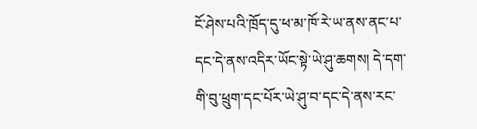ངོ་ཤེས་པའི་ཁྲོད་དུ་ཕ་མ་ཁོ་རེ་ཡ་ནས་ནང་པ་དང་དེ་ནས་འདིར་ཡོང་སྟེ་ཡེ་ཤུ་ཆགས། དེ་དག་གི་བུ་ཕྲུག་དང་པོར་ཡེ་ཤུ་བ་དང་དེ་ནས་རང་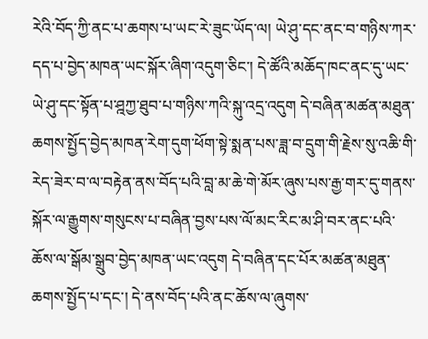རེའི་བོད་ཀྱི་ནང་པ་ཆགས་པ་ཡང་རེ་ཟུང་ཡོད་ལ། ཡེ་ཤུ་དང་ནང་བ་གཉིས་ཀར་དད་པ་བྱེད་མཁན་ཡང་སྐོར་ཞིག་འདུག་ཅིང་། དེ་ཚོའི་མཆོད་ཁང་ནང་དུ་ཡང་ཡེ་ཤུ་དང་སྟོན་པ་ཤྰཀྱ་ཐུབ་པ་གཉིས་ཀའི་སྐུ་འདྲ་འདུག དེ་བཞིན་མཚན་མཐུན་ཆགས་སྤྱོད་བྱེད་མཁན་རེག་དུག་ཕོག་སྟེ་སྨན་པས་ཟླ་བ་དྲུག་གི་རྗེས་སུ་འཆི་གི་རེད་ཟེར་བ་ལ་བརྟེན་ནས་བོད་པའི་བླ་མ་ཆེ་གེ་མོར་ཞུས་པས་རྒྱ་གར་དུ་གནས་སྐོར་ལ་རྒྱུགས་གསུངས་པ་བཞིན་བྱས་པས་ལོ་མང་རིང་མ་ཤི་བར་ནང་པའི་ཆོས་ལ་སྒོམ་སྒྲུབ་བྱེད་མཁན་ཡང་འདུག དེ་བཞིན་དང་པོར་མཚན་མཐུན་ཆགས་སྤྱོད་པ་དང་། དེ་ནས་བོད་པའི་ནང་ཆོས་ལ་ཞུགས་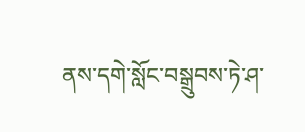ནས་དགེ་སློང་བསྒྲུབས་ཏེ་ཤ་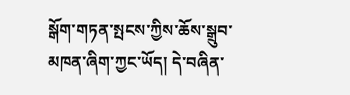སྒོག་གཏན་སྤངས་ཀྱིས་ཆོས་སྒྲུབ་མཁན་ཞིག་ཀྱང་ཡོད། དེ་བཞིན་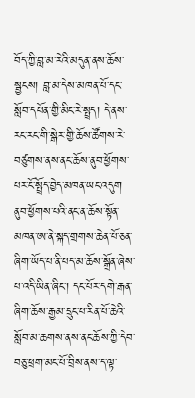བོད་ཀྱི་བླ་མ་རེའི་མདུན་ནས་ཆོས་སྦྱངས། བླ་མ་དེས་མཁན་པོ་དང་སློབ་དཔོན་གྱི་མིང་རེ་སྤྲད། དེ་ནས་རང་རང་གི་སྒེར་གྱི་ཆོས་ཚོགས་རེ་བཙུགས་ནས་ནང་ཆོས་ནུབ་ཕྱོགས་པར་ངོ་སྤྲོད་བྱེད་མཁན་ཡང་འདུག ནུབ་ཕྱོགས་པའི་ནང་ན་ཆོས་སྟོན་མཁན་ཨ་ནེ་སྐད་གྲགས་ཆེན་པོ་ཅན་ཞིག་ཡོད་པ་ནི་པད་མ་ཆོས་སྒྲོན་ཞེས་པ་འདི་ཡིན་ཞིང་། དང་པོར་དགེ་རྒན་ཞིག་ཆོས་རྒྱམ་དྲུང་པ་རིན་པོ་ཆེའི་སློབ་མ་ཆགས་ནས་ནང་ཆོས་ཀྱི་དེབ་བཅུ་ཕྲག་མང་པོ་བྲིས་ནས་ད་ལྟ་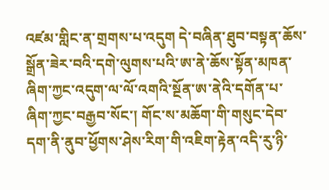འཛམ་གླིང་ན་གྲགས་པ་འདུག དེ་བཞིན་ཐུབ་བསྟན་ཆོས་སྒྲོན་ཟེར་བའི་དགེ་ལུགས་པའི་ཨ་ནེ་ཆོས་སྟོན་མཁན་ཞིག་ཀྱང་འདུག་ལ་ལོ་འགའི་སྔོན་ཨ་ནེའི་དགོན་པ་ཞིག་ཀྱང་བརྒྱབ་སོང་། གོང་ས་མཆོག་གི་གསུང་དེབ་དག་ནི་ནུབ་ཕྱོགས་ཤེས་རིག་གི་འཇིག་རྟེན་འདི་རུ་ཉི་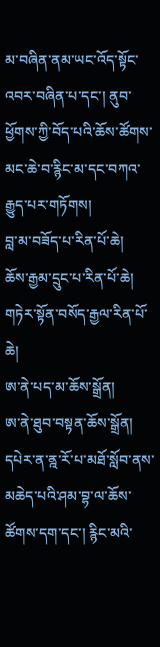མ་བཞིན་ནམ་ཡང་འོད་སྟོང་འབར་བཞིན་པ་དང་། ནུབ་ཕྱོགས་ཀྱི་བོད་པའི་ཆོས་ཚོགས་མང་ཆེ་བ་རྙིང་མ་དང་བཀའ་རྒྱུད་པར་གཏོགས།
བླ་མ་བཟོད་པ་རིན་པོ་ཆེ།
ཆོས་རྒྱམ་དྲུང་པ་རིན་པོ་ཆེ།
གཏེར་སྟོན་བསོད་རྒྱལ་རིན་པོ་ཆེ།
ཨ་ནེ་པད་མ་ཆོས་སྒྲོན།
ཨ་ནེ་ཐུབ་བསྟན་ཆོས་སྒྲོན།
དཔེར་ན་ནྰ་རོ་པ་མཐོ་སློབ་ནས་མཆེད་པའི་ཤམ་བྷ་ལ་ཆོས་ཚོགས་དག་དང་། རྙིང་མའི་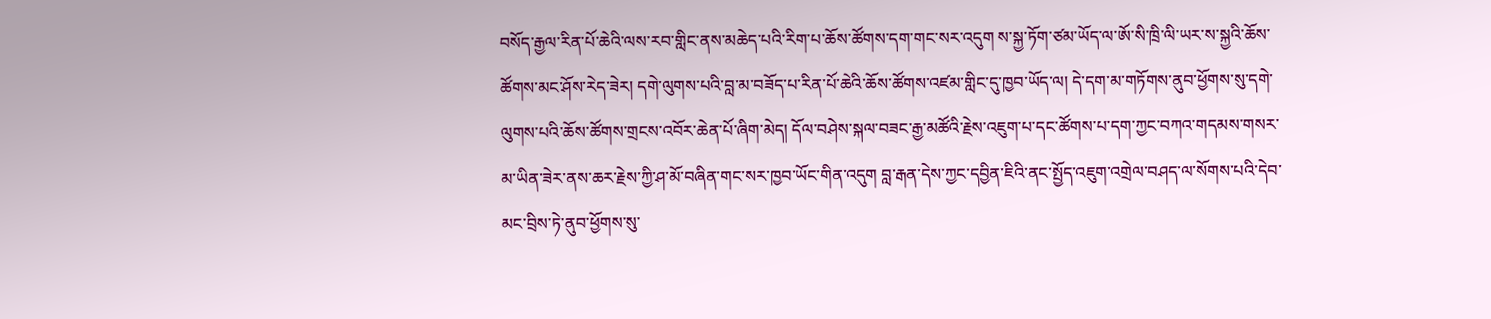བསོད་རྒྱལ་རིན་པོ་ཆེའི་ལས་རབ་གླིང་ནས་མཆེད་པའི་རིག་པ་ཆོས་ཚོགས་དག་གང་སར་འདུག ས་སྐྱ་ཏོག་ཙམ་ཡོད་ལ་ཨོ་སི་ཁྲི་ལི་ཡར་ས་སྐྱའི་ཆོས་ཚོགས་མང་ཤོས་རེད་ཟེར། དགེ་ལུགས་པའི་བླ་མ་བཟོད་པ་རིན་པོ་ཆེའི་ཆོས་ཚོགས་འཛམ་གླིང་དུ་ཁྱབ་ཡོད་ལ། དེ་དག་མ་གཏོགས་ནུབ་ཕྱོགས་སུ་དགེ་ལུགས་པའི་ཆོས་ཚོགས་གྲངས་འབོར་ཆེན་པོ་ཞིག་མེད། དོལ་བཤེས་སྐལ་བཟང་རྒྱ་མཚོའི་རྗེས་འཇུག་པ་དང་ཚོགས་པ་དག་ཀྱང་བཀའ་གདམས་གསར་མ་ཡིན་ཟེར་ནས་ཆར་རྗེས་ཀྱི་ཤ་མོ་བཞིན་གང་སར་ཁྱབ་ཡོང་གིན་འདུག བླ་རྒན་དེས་ཀྱང་དབྱིན་ཇིའི་ནང་སྤྱོད་འཇུག་འགྲེལ་བཤད་ལ་སོགས་པའི་དེབ་མང་བྲིས་ཏེ་ནུབ་ཕྱོགས་སུ་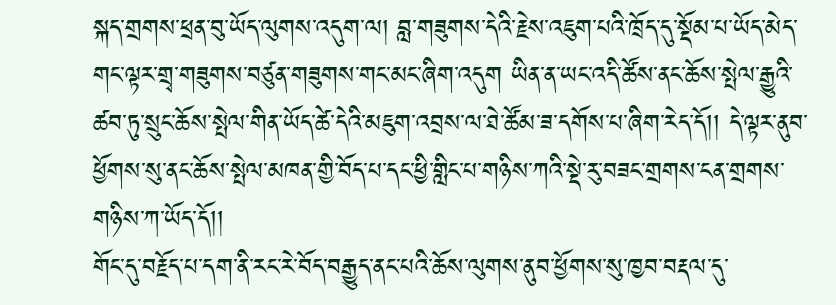སྐད་གྲགས་ཕྲན་བུ་ཡོད་ལུགས་འདུག་ལ། བླ་གཟུགས་དེའི་རྗེས་འཇུག་པའི་ཁྲོད་དུ་སྡོམ་པ་ཡོད་མེད་གང་ལྟར་གྲྭ་གཟུགས་བཙུན་གཟུགས་གང་མང་ཞིག་འདུག ཡིན་ན་ཡང་འདི་ཚོས་ནང་ཆོས་སྤེལ་རྒྱུའི་ཚབ་ཏུ་སྲུང་ཆོས་སྤེལ་གིན་ཡོད་ཚེ་དེའི་མཇུག་འབྲས་ལ་ཐེ་ཚོམ་ཟ་དགོས་པ་ཞིག་རེད་དོ།། དེ་ལྟར་ནུབ་ཕྱོགས་སུ་ནང་ཆོས་སྤེལ་མཁན་གྱི་བོད་པ་དང་ཕྱི་གླིང་པ་གཉིས་ཀའི་སྡེ་རུ་བཟང་གྲགས་ངན་གྲགས་གཉིས་ཀ་ཡོད་དོ།།
གོང་དུ་བརྗོད་པ་དག་ནི་རང་རེ་བོད་བརྒྱུད་ནང་པའི་ཆོས་ལུགས་ནུབ་ཕྱོགས་སུ་ཁྱབ་བརྡལ་དུ་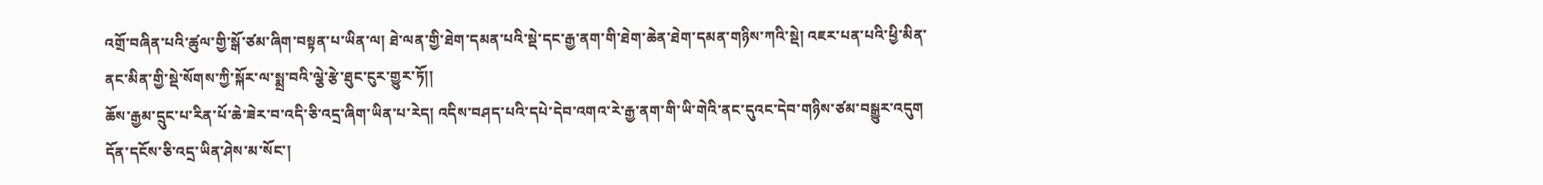འགྲོ་བཞིན་པའི་ཚུལ་གྱི་སྒོ་ཙམ་ཞིག་བསྟན་པ་ཡིན་ལ། ཐེ་ལན་གྱི་ཐེག་དམན་པའི་སྡེ་དང་རྒྱ་ནག་གི་ཐེག་ཆེན་ཐེག་དམན་གཉིས་ཀའི་སྡེ། འཇར་པན་པའི་ཕྱི་མིན་ནང་མིན་གྱི་སྡེ་སོགས་ཀྱི་སྐོར་ལ་སྨྲ་བའི་ལྕེ་རྩེ་ཐུང་ངུར་གྱུར་ཏོ།།
ཆོས་རྒྱམ་དྲུང་པ་རིན་པོ་ཆེ་ཟེར་བ་འདི་ཅི་འདྲ་ཞིག་ཡིན་པ་རེད། འདིས་བཤད་པའི་དཔེ་དེབ་འགའ་རེ་རྒྱ་ནག་གི་ཡི་གེའི་ནང་དུའང་དེབ་གཉིས་ཙམ་བསྒྱུར་འདུག དོན་དངོས་ཅི་འདྲ་ཡིན་ཤེས་མ་སོང་།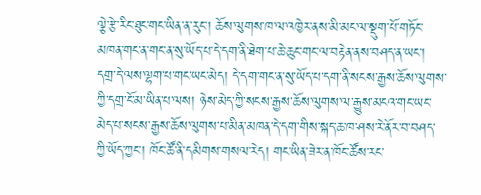ལྕེ་རྩེ་རིང་ཐུང་གང་ཡིན་ན་རུང་། ཆོས་ལུགས་ཁ་ལ་འཁྱེར་ནས་མི་མང་ལ་སྡུག་པོ་གཏོང་མཁན་གང་ན་གང་ན་སུ་ཡོད་པ་དེ་དག་ནི་ཐེག་པ་ཆེ་ཆུང་གང་ལ་བརྟེན་ནས་བཤད་ན་ཡང་། དགྲ་དེ་ལས་ལྷག་པ་གང་ཡང་མེད། དེ་དག་གང་ན་སུ་ཡོད་པ་དག་ནི་སངས་རྒྱས་ཆོས་ལུགས་ཀྱི་དགྲ་ངོ་མ་ཡིན་པ་ལས། ཉེས་མེད་ཀྱི་སངས་རྒྱས་ཆོས་ལུགས་ལ་རྒྱུས་མངའ་གང་ཡང་མེད་པ་སངས་རྒྱས་ཆོས་ལུགས་པ་མིན་མཁན་དེ་དག་གིས་སྐད་ཆ་ཁ་ཤས་རེ་ནོར་བ་བཤད་ཀྱི་ཡོད་ཀྱང་། ཁོང་ཚོ་ནི་དམིགས་གསལ་རེད། གང་ཡིན་ཟེར་ན་ཁོང་ཚོས་རང་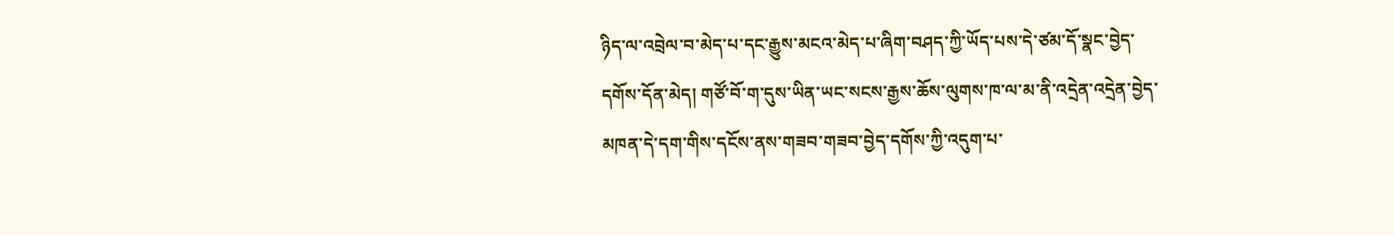ཉིད་ལ་འབྲེལ་བ་མེད་པ་དང་རྒྱུས་མངའ་མེད་པ་ཞིག་བཤད་ཀྱི་ཡོད་པས་དེ་ཙམ་དོ་སྣང་བྱེད་དགོས་དོན་མེད། གཙོ་བོ་ག་དུས་ཡིན་ཡང་སངས་རྒྱས་ཆོས་ལུགས་ཁ་ལ་མ་ནི་འདྲེན་འདྲེན་བྱེད་མཁན་དེ་དག་གིས་དངོས་ནས་གཟབ་གཟབ་བྱེད་དགོས་ཀྱི་འདུག་པ་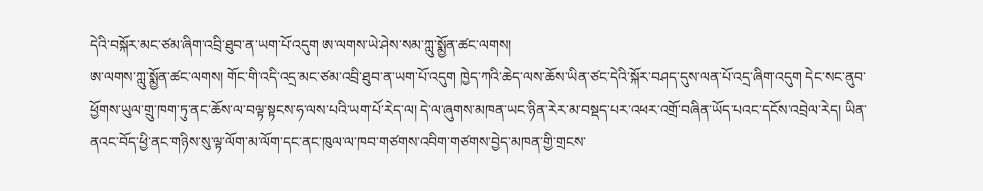དེའི་བསྐོར་མང་ཙམ་ཞིག་འབྲི་ཐུབ་ན་ཡག་པོ་འདུག ཨ་ལགས་ཡེ་ཤེས་སམ་ཀླུ་སྨྱོན་ཚང་ལགས།
ཨ་ལགས་ཀླུ་སྨྱོན་ཚང་ལགས། གོང་གི་འདི་འདྲ་མང་ཙམ་འབྲི་ཐུབ་ན་ཡག་པོ་འདུག ཁྱེད་ཀའི་ཆེད་ལས་ཆོས་ཡིན་ཙང་དེའི་སྐོར་བཤད་དུས་ལན་པོ་འདྲ་ཞིག་འདུག དེང་སང་ནུབ་ཕྱོགས་ཡུལ་གྲུ་ཁག་ཏུ་ནང་ཆོས་ལ་བལྟ་སྟངས་ཧ་ལས་པའི་ཡག་པོ་རེད་ལ། དེ་ལ་ཞུགས་མཁན་ཡང་ཉིན་རེར་མ་བསྡད་པར་འཕར་འགྲོ་བཞིན་ཡོད་པའང་དངོས་འབྲེལ་རེད། ཡིན་ནའང་བོད་ཕྱི་ནང་གཉིས་སུ་ལྟ་ལོག་མ་ལོག་དང་ནང་ཁུལ་ལ་ཁབ་གཙགས་འབིག་གཙགས་བྱེད་མཁན་གྱི་གྲངས་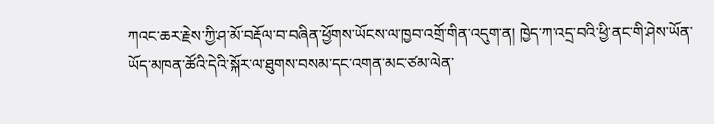ཀའང་ཆར་རྗེས་ཀྱི་ཤ་མོ་བརྡོལ་བ་བཞིན་ཕྱོགས་ཡོངས་ལ་ཁྱབ་འགྲོ་གིན་འདུག་ན། ཁྱེད་ཀ་འདྲ་བའི་ཕྱི་ནང་གི་ཤེས་ཡོན་ཡོད་མཁན་ཚོའི་དེའི་སྐོར་ལ་ཐུགས་བསམ་དང་འགན་མང་ཙམ་ལེན་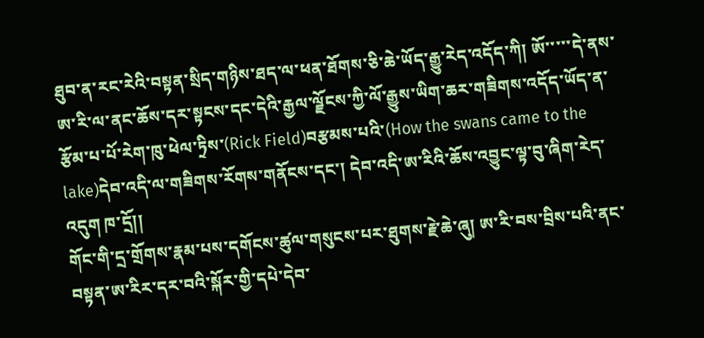ཐུབ་ན་རང་རེའི་བསྟན་སྲིད་གཉིས་ཐད་ལ་ཕན་ཐོགས་ཅི་ཆེ་ཡོད་རྒྱུ་རེད་འདོད་ཀི། ཨོ་་་་་དེ་ནས་ཨ་རི་ལ་ནང་ཆོས་དར་སྟངས་དང་དེའི་རྒྱལ་ལྗོངས་ཀྱི་ལོ་རྒྱུས་ཡིག་ཆར་གཟིགས་འདོད་ཡོད་ན་རྩོམ་པ་པོ་རེག་ཁུ་ཕེལ་ཏྲིས་(Rick Field)བརྩམས་པའི་(How the swans came to the lake)དེབ་འདི་ལ་གཟིགས་རོགས་གནོངས་དང་། དེབ་འདི་ཨ་རིའི་ཆོས་འབྱུང་ལྟ་བུ་ཞིག་རེད་འདུག ཁ་དྲོ།།
གོང་གི་དྲ་གྲོགས་རྣམ་པས་དགོངས་ཚུལ་གསུངས་པར་ཐུགས་རྗེ་ཆེ་ཞུ། ཨ་རི་བས་བྲིས་པའི་ནང་བསྟན་ཨ་རིར་དར་བའི་སྐོར་གྱི་དཔེ་དེབ་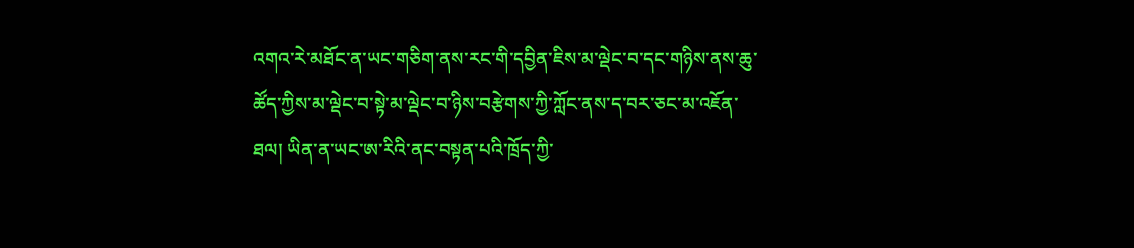འགའ་རེ་མཐོང་ན་ཡང་གཅིག་ནས་རང་གི་དབྱིན་ཇིས་མ་ལྡེང་བ་དང་གཉིས་ནས་ཆུ་ཚོད་ཀྱིས་མ་ལྡེང་བ་སྟེ་མ་ལྡེང་བ་ཉིས་བརྩེགས་ཀྱི་ཀློང་ནས་ད་བར་ཅང་མ་འཇོན་ཐལ། ཡིན་ན་ཡང་ཨ་རིའི་ནང་བསྟན་པའི་ཁྲོད་ཀྱི་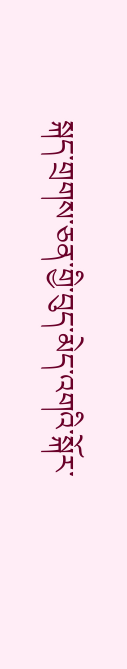སྐད་གྲགས་ཅན་གྱི་བུད་མེད་འགའི་སྐོར་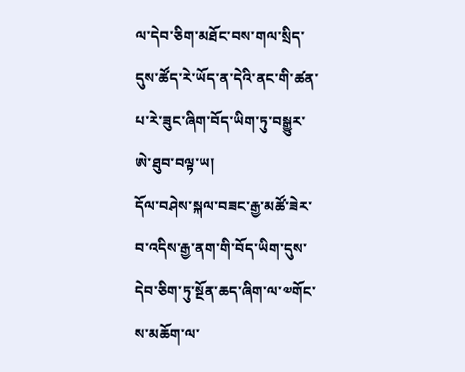ལ་དེབ་ཅིག་མཐོང་བས་གལ་སྲིད་དུས་ཚོད་རེ་ཡོད་ན་དེའི་ནང་གི་ཚན་པ་རེ་ཟུང་ཞིག་བོད་ཡིག་ཏུ་བསྒྱུར་ཨེ་ཐུབ་བལྟ་ཡ།
དོལ་བཤེས་སྐལ་བཟང་རྒྱ་མཚོ་ཟེར་བ་འདིས་རྒྱ་ནག་གི་བོད་ཡིག་དུས་དེབ་ཅིག་ཏུ་སྔོན་ཆད་ཞིག་ལ་༧གོང་ས་མཆོག་ལ་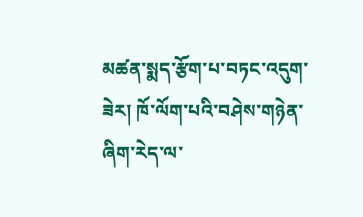མཚན་སྨད་རྩོག་པ་བཏང་འདུག་ཟེར། ཁོ་ལོག་པའི་བཤེས་གཉེན་ཞིག་རེད་ལ་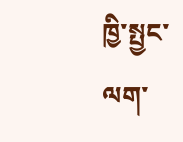ཁྱི་སྤྱང་ལག་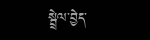སྦྲེལ་བྱེད་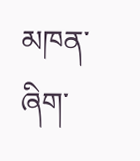མཁན་ཞིག་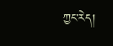ཀྱང་རེད།